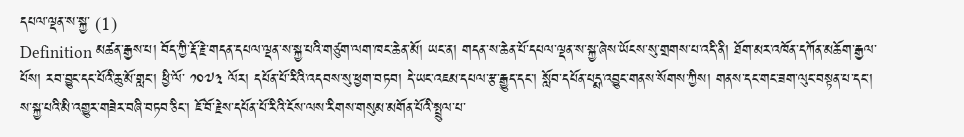དཔལ་ལྡན་ས་སྐྱ་ (1)
Definition མཚན་རྒྱས་པ། བོད་ཀྱི་རྡོ་རྗེ་གདན་དཔལ་ལྡན་ས་སྐྱ་པའི་གཙུག་ལག་ཁང་ཆེན་མོ། ཡང་ན། གདན་ས་ཆེན་པོ་དཔལ་ལྡན་ས་སྐྱ་ཞེས་ཡོངས་སུ་གྲགས་པ་འདི་ནི། ཐོག་མར་འཁོན་དཀོན་མཆོག་རྒྱལ་པོས། རབ་བྱུང་དང་པོའི་ཆུ་མོ་གླང་། ཕྱི་ལོ་ ༡༠༧༣ ལོར། དཔོན་པོ་རིའི་འདབས་སུ་ཕྱག་བཏབ། དེ་ཡང་འཇམ་དཔལ་རྩ་རྒྱུད་དང་། སློབ་དཔོན་པདྨ་འབྱུང་གནས་སོགས་ཀྱིས། གནས་དང་གང་ཟག་ལུང་བསྟན་པ་དང་། ས་སྐྱ་པའི་མི་འགྱུར་གཟེར་བཞི་བཏབ་ཅིང་། ཇོ་བོ་རྗེས་དཔོན་པོ་རིའི་ངོས་ལས་རིགས་གསུམ་མགོན་པོའི་སྤྲུལ་པ་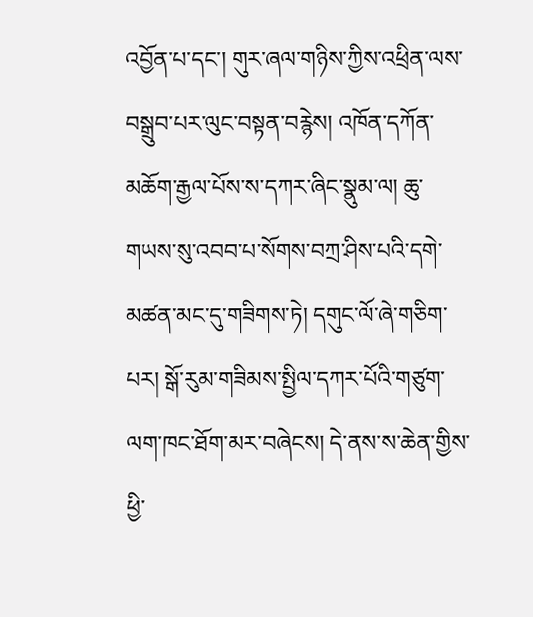འབྱོན་པ་དང་། གུར་ཞལ་གཉིས་ཀྱིས་འཕྲིན་ལས་བསྒྲུབ་པར་ལུང་བསྟན་བརྙེས། འཁོན་དཀོན་མཆོག་རྒྱལ་པོས་ས་དཀར་ཞིང་སྣུམ་ལ། ཆུ་གཡས་སུ་འབབ་པ་སོགས་བཀྲ་ཤིས་པའི་དགེ་མཚན་མང་དུ་གཟིགས་ཏེ། དགུང་ལོ་ཞེ་གཅིག་པར། སྒོ་རུམ་གཟིམས་སྤྱིལ་དཀར་པོའི་གཙུག་ལག་ཁང་ཐོག་མར་བཞེངས། དེ་ནས་ས་ཆེན་གྱིས་ཕྱི་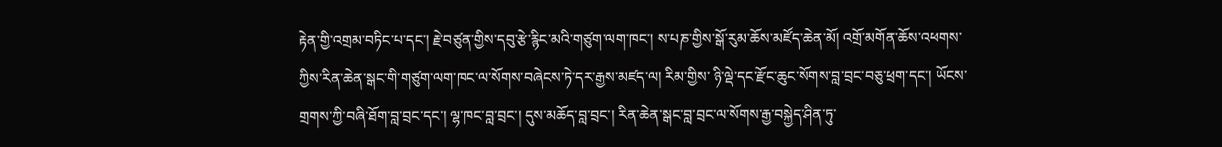རྟེན་གྱི་འགྲམ་བཏིང་པ་དང་། རྗེ་བཙུན་གྱིས་དབུ་རྩེ་རྙིང་མའི་གཙུག་ལག་ཁང་། ས་པཎ་གྱིས་སྒོ་རུམ་ཆོས་མཛོད་ཆེན་མོ། འགྲོ་མགོན་ཆོས་འཕགས་ཀྱིས་རིན་ཆེན་སྒང་གི་གཙུག་ལག་ཁང་ལ་སོགས་བཞེངས་ཏེ་དར་རྒྱས་མཛད་ལ། རིམ་གྱིས་ ཉི་ལྡེ་དང་རྫོང་ཆུང་སོགས་བླ་བྲང་བཅུ་ཕྲག་དང་། ཡོངས་གྲགས་ཀྱི་བཞི་ཐོག་བླ་བྲང་དང་། ལྷ་ཁང་བླ་བྲང་། དུས་མཆོད་བླ་བྲང་། རིན་ཆེན་སྒང་བླ་བྲང་ལ་སོགས་རྒྱ་བསྐྱེད་ཤིན་ཏུ་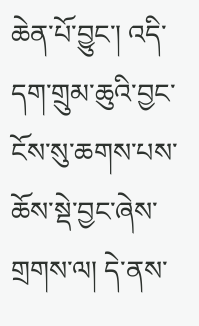ཆེན་པོ་བྱུང་། འདི་དག་གྲུམ་ཆུའི་བྱང་ངོས་སུ་ཆགས་པས་ཆོས་སྡེ་བྱང་ཞེས་གྲགས་ལ། དེ་ནས་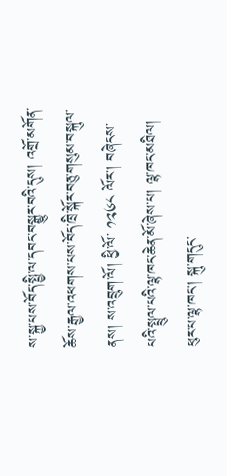ས་སྐྱ་པས་བོད་སྤྱི་ལ་དབང་བསྒྱུར་བའི་དུས། འགྲོ་མགོན་ཆོས་རྒྱལ་འཕགས་པས་བོད་ཁྲི་སྐོར་བཅུ་གསུམ་བསྐུལ་ནས། ས་འབྲུག་ལོ། ཕྱི་ལོ་ ༡༢༦༨ ལོར་། བཞེངས་པའི་སྤྲུལ་པའི་ལྷ་ཁང་ཆེན་མོ་ཞེས་པ། ལྷ་ཁང་མཐིལ། ཕུར་པ་ལྷ་ཁང་། སྐུ་གདུང་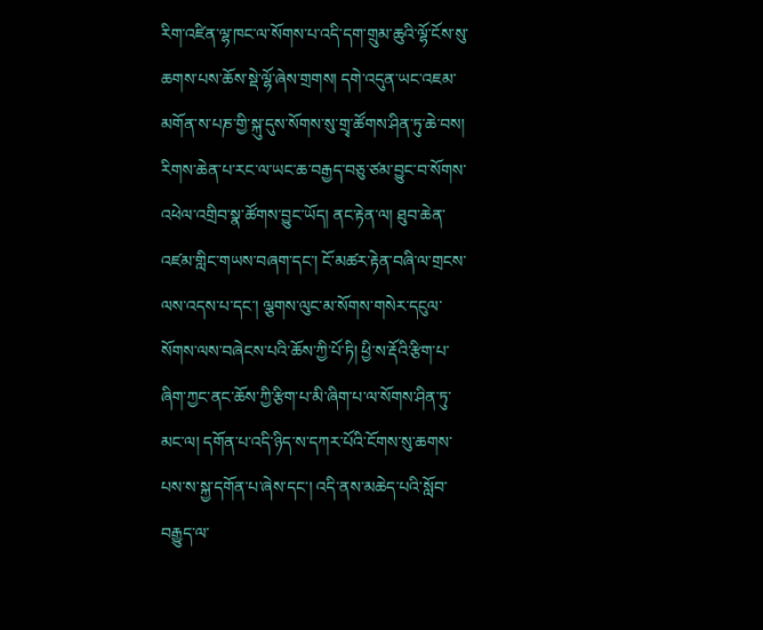རིག་འཛིན་ལྷ་ཁང་ལ་སོགས་པ་འདི་དག་གྲུམ་ཆུའི་ལྷོ་ངོས་སུ་ཆགས་པས་ཆོས་སྡེ་ལྷོ་ཞེས་གྲགས། དགེ་འདུན་ཡང་འཇམ་མགོན་ས་པཎ་གྱི་སྐུ་དུས་སོགས་སུ་གྲྭ་ཚོགས་ཤིན་ཏུ་ཆེ་བས། རིགས་ཆེན་པ་རང་ལ་ཡང་ཆ་བརྒྱད་བཅུ་ཙམ་བྱུང་བ་སོགས་འཕེལ་འགྲིབ་སྣ་ཚོགས་བྱུང་ཡོད། ནང་རྟེན་ལ། ཐུབ་ཆེན་འཛམ་གླིང་གཡས་བཞག་དང་། ངོ་མཚར་རྟེན་བཞི་ལ་གྲངས་ལས་འདས་པ་དང་། ལྕགས་ལུང་མ་སོགས་གསེར་དངུལ་སོགས་ལས་བཞེངས་པའི་ཆོས་ཀྱི་པོ་ཏི། ཕྱི་ས་རྡོའི་རྩིག་པ་ཞིག་ཀྱང་ནང་ཆོས་ཀྱི་རྩིག་པ་མི་ཞིག་པ་ལ་སོགས་ཤིན་ཏུ་མང་ལ། དགོན་པ་འདི་ཉིད་ས་དཀར་པོའི་ངོགས་སུ་ཆགས་པས་ས་སྐྱ་དགོན་པ་ཞེས་དང་། འདི་ནས་མཆེད་པའི་སློབ་བརྒྱུད་ལ་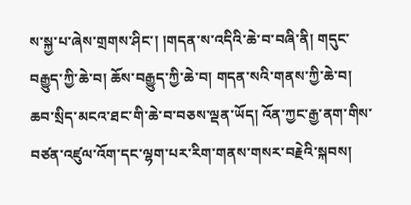ས་སྐྱ་པ་ཞེས་གྲགས་ཤིང་། །གདན་ས་འདིའི་ཆེ་བ་བཞི་ནི། གདུང་བརྒྱུད་ཀྱི་ཆེ་བ། ཆོས་བརྒྱུད་ཀྱི་ཆེ་བ། གདན་སའི་གནས་ཀྱི་ཆེ་བ། ཆབ་སྲིད་མངའ་ཐང་གི་ཆེ་བ་བཅས་ལྡན་ཡོད། འོན་ཀྱང་རྒྱ་ནག་གིས་བཙན་འཛུལ་འོག་དང་ལྷག་པར་རིག་གནས་གསར་བརྗེའི་སྐབས།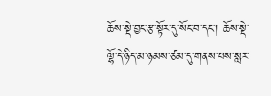ཆོས་སྡེ་བྱང་རྩ་སྟོར་དུ་སོང་བ་དང་། ཆོས་སྡེ་ལྷོ་དེ་ཉིད་མ་ཉམས་ཙམ་དུ་གནས་པས་སླར་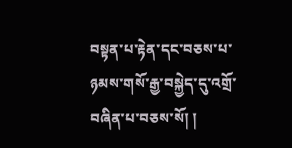བསྟན་པ་རྟེན་དང་བཅས་པ་ཉམས་གསོ་རྒྱ་བསྐྱེད་དུ་འགྲོ་བཞིན་པ་བཅས་སོ། །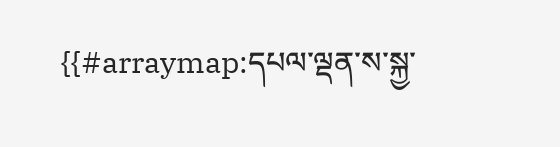{{#arraymap:དཔལ་ལྡན་ས་སྐྱ་